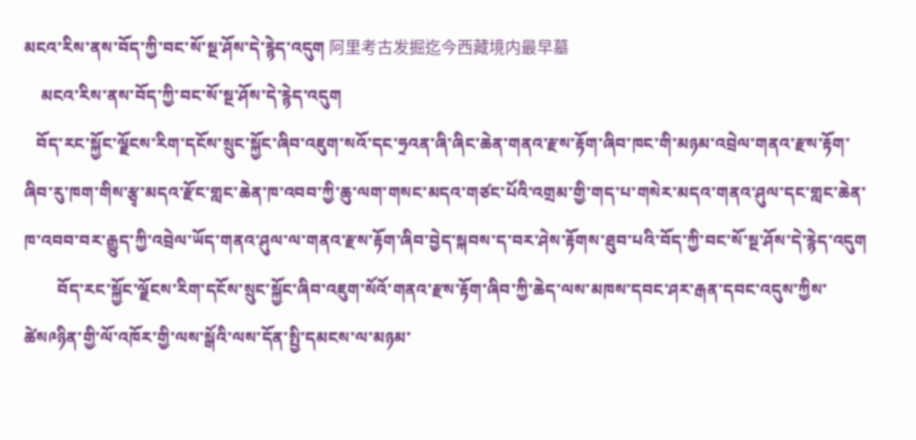མངའ་རིས་ནས་བོད་ཀྱི་བང་སོ་སྔ་ཤོས་དེ་རྙེད་འདུག 阿里考古发掘迄今西藏境内最早墓
    མངའ་རིས་ནས་བོད་ཀྱི་བང་སོ་སྔ་ཤོས་དེ་རྙེད་འདུག
   བོད་རང་སྐྱོང་ལྗོངས་རིག་དངོས་སྲུང་སྐྱོང་ཞིབ་འཇུག་སའོ་དང་ཧྲའན་ཞི་ཞིང་ཆེན་གནའ་རྫས་རྟོག་ཞིབ་ཁང་གི་མཉམ་འབྲེལ་གནའ་རྫས་རྟོག་ཞིབ་རུ་ཁག་གིས་རྩྭ་མདའ་རྫོང་གླང་ཆེན་ཁ་འབབ་ཀྱི་ཆུ་ལག་གསང་མདའ་གཙང་པོའི་འགྲམ་གྱི་གད་པ་གསེར་མདའ་གནའ་ཤུལ་དང་གླང་ཆེན་ཁ་འབབ་བར་རྒྱུད་ཀྱི་འབྲེལ་ཡོད་གནའ་ཤུལ་ལ་གནའ་རྫས་རྟོག་ཞིབ་བྱེད་སྐབས་ད་བར་ཤེས་རྟོགས་ཐུབ་པའི་བོད་ཀྱི་བང་སོ་སྔ་ཤོས་དེ་རྙེད་འདུག
        བོད་རང་སྐྱོང་ལྗོངས་རིག་དངོས་སྲུང་སྐྱོང་ཞིབ་འཇུག་སོའོ་གནའ་རྫས་རྟོག་ཞིབ་ཀྱི་ཆེད་ལས་མཁས་དབང་ཤར་རྒན་དབང་འདུས་ཀྱིས་ཚེས༩ཉིན་གྱི་ལོ་འཁོར་གྱི་ལས་སྒོའི་ལས་དོན་སྤྱི་དམངས་ལ་མཉམ་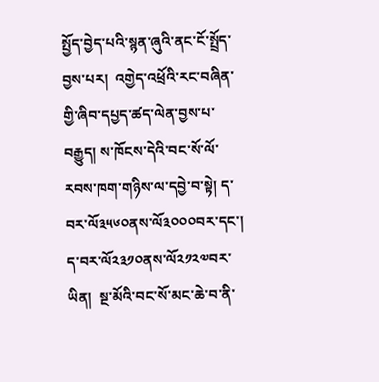སྤྱོད་བྱེད་པའི་སྙན་ཞུའི་ནང་ངོ་སྤྲོད་བྱས་པར།  འགྱེད་འཕྲོའི་རང་བཞིན་གྱི་ཞིབ་དཔྱད་ཚད་ལེན་བྱས་པ་བརྒྱུད། ས་ཁོངས་དེའི་བང་སོ་ལོ་རབས་ཁག་གཉིས་ལ་དབྱེ་བ་སྟེ། ད་བར་ལོ༣༥༦༠ནས་ལོ༣༠༠༠བར་དང་། ད་བར་ལོ༢༣༡༠ནས་ལོ༢༡༢༧བར་ཡིན།  སྔ་མོའི་བང་སོ་མང་ཆེ་བ་ནི་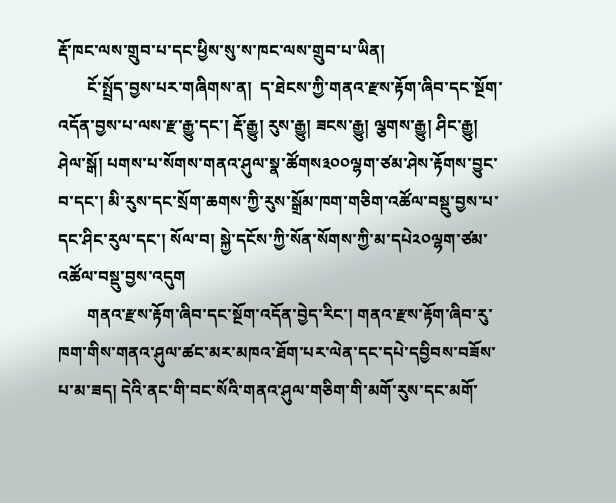རྡོ་ཁང་ལས་གྲུབ་པ་དང་ཕྱིས་སུ་ས་ཁང་ལས་གྲུབ་པ་ཡིན།
       ངོ་སྤྲོད་བྱས་པར་གཞིགས་ན།  ད་ཐེངས་ཀྱི་གནའ་རྫས་རྟོག་ཞིབ་དང་སྔོག་འདོན་བྱས་པ་ལས་རྫ་རྒྱུ་དང་། རྡོ་རྒྱུ། རུས་རྒྱུ། ཟངས་རྒྱུ། ལྕགས་རྒྱུ། ཤིང་རྒྱུ། ཤེལ་སྒོ། པགས་པ་སོགས་གནའ་ཤུལ་སྣ་ཚོགས༣༠༠ལྷག་ཙམ་ཤེས་རྟོགས་བྱུང་བ་དང་། མི་རུས་དང་སྲོག་ཆགས་ཀྱི་རུས་སྒྲོམ་ཁག་གཅིག་འཚོལ་བསྡུ་བྱས་པ་དང་ཤིང་རུལ་དང་། སོལ་བ། སྐྱེ་དངོས་ཀྱི་སོན་སོགས་ཀྱི་མ་དཔེ༢༠ལྷག་ཙམ་འཚོལ་བསྡུ་བྱས་འདུག
       གནའ་རྫས་རྟོག་ཞིབ་དང་སྔོག་འདོན་བྱེད་རིང་། གནའ་རྫས་རྟོག་ཞིབ་རུ་ཁག་གིས་གནའ་ཤུལ་ཚང་མར་མཁའ་ཐོག་པར་ལེན་དང་དཔེ་དབྱིབས་བཟོས་པ་མ་ཟད། དེའི་ནང་གི་བང་སོའི་གནའ་ཤུལ་གཅིག་གི་མགོ་རུས་དང་མགོ་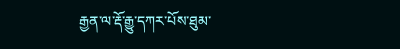རྒྱན་ལ་རྡོ་རྒྱུ་དཀར་པོས་ཐུམ་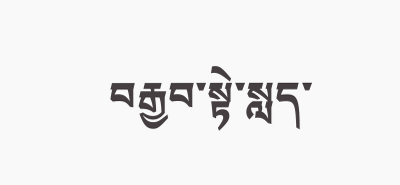བརྒྱབ་སྟེ་སླད་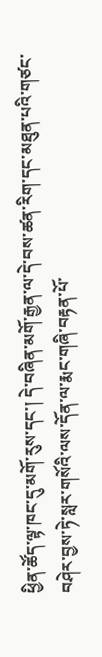ཕྱིན་ཚོད་ལྟ་ཁང་དུ་མགོ་རུས་དང་། དེ་བཞིན་མགོ་རྒྱན་ལ་དེ་བས་ཚན་རིག་དང་མཐུན་པའི་གཙང་བཤེར་བྱས་ཏེ་སླར་གསོའི་ལས་དོན་ལ་རྨང་གཞི་བརྟན་པོ་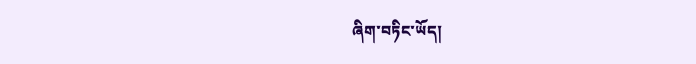ཞིག་བཏིང་ཡོད།